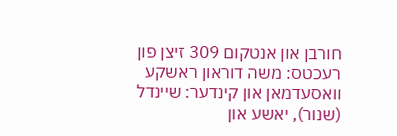חורבן און אנטקום 309 זיצן פון רעכטס: משה דוראון ראשקע װאסעדמאן און קינדער: שיינדל (שנור), יאשע און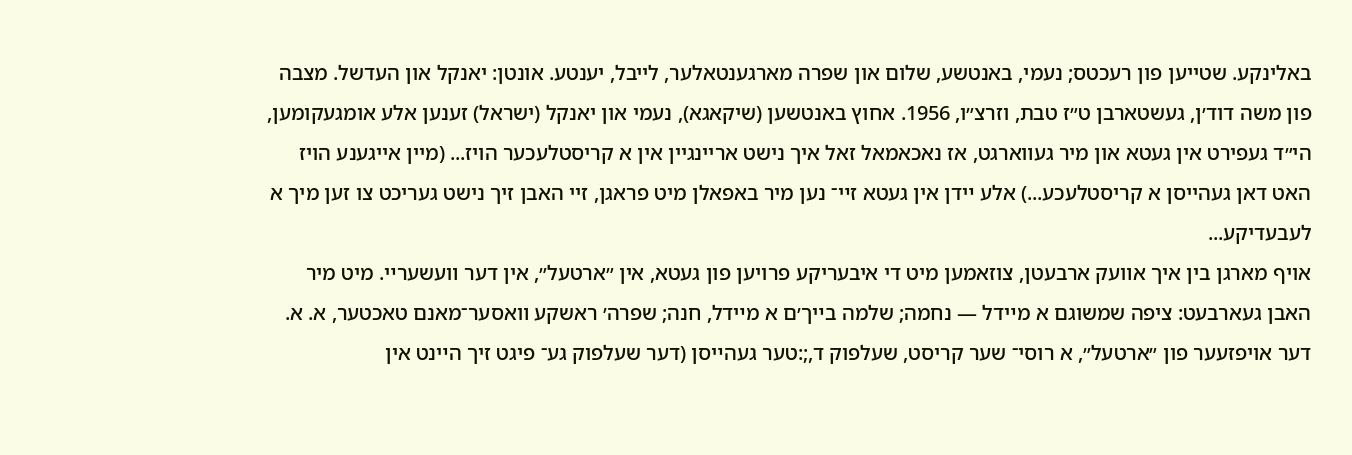באלינקע. שטייען פון רעכטס; נעמי, באנטשע, שלום און שפרה מארגענטאלער, לייבל, יענטע. אונטן: יאנקל און העדשל. מצבה פון משה דוד׳ן, געשטארבן ט״ז טבת, וזרצ״ו, 1956. אחוץ באנטשען (שיקאגא), נעמי און יאנקל (ישראל) זענען אלע אומגעקומען, הי״ד געפירט אין געטא און מיר געװארגט, אז נאכאמאל זאל איך נישט אריינגיין אין א קריסטלעכער הויז... (מיין אייגענע הויז האט דאן געהייסן א קריסטלעכע...) אלע ײדן אין געטא זײ־ נען מיר באפאלן מיט פראגן, זיי האבן זיך נישט געריכט צו זען מיך א לעבעדיקע...
אויף מארגן בין איך אװעק ארבעטן, צוזאמען מיט די איבעריקע פרויען פון געטא, אין ״ארטעל״, אין דער װעשערײ. מיט מיר האבן געארבעט: ציפה שמשוגם א מײדל — נחמה; שלמה בײך׳ם א מײדל, חנה; שפרה׳ ראשקע װאסער־מאנם טאכטער, א. א. דער אויפזעער פון ״ארטעל״, א רוסי־ שער קריסט, שעלפוק ד,;:טער געהײסן (דער שעלפוק גע־ פיגט זיך הײנט אין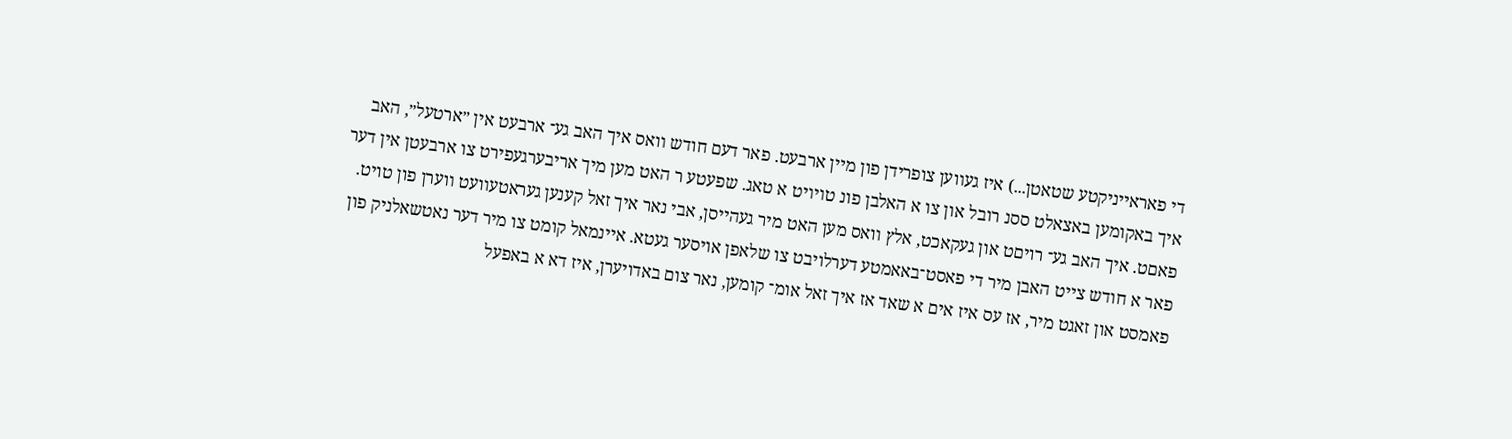די פאראײניקטע שטאטן...) איז געװען צופרידן פון מײן ארבעט. פאר דעם חודש װאס איך האב גע־ ארבעט אין ״ארטעל״, האב איך באקומען באצאלט ססנ רובל און צו א האלבן פונ טױױט א טאג. שפעטע ר האט מען מיך אריבערגעפירט צו ארבעטן אין דער פאםט. איך האב גע־ רויםט און געקאכט, אלץ װאס מען האט מיר געהײסן, אבי נאר איך זאל קענען געראטעװעט װערן פון טויט. פאר א חודש צײט האבן מיר די פאסט־באאמטע דערלויבט צו שלאפן אויסער געטא. אײנמאל קומט צו מיר דער נאטשאלניק פון פאמסט און זאגט מיר, אז עס איז אים א שאד אז איך זאל אומ־ קומען, נאר צום באדויערן, איז דא א באפעל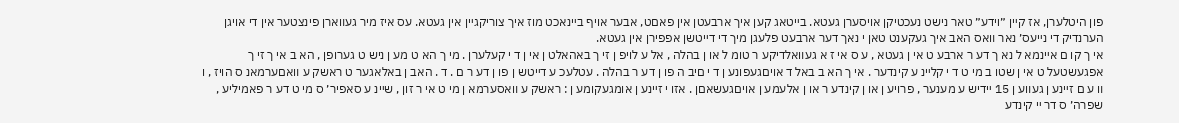פון היטלערן, אז קײן ״ױדע״ טאר נישט נעכטיקן אויסערן געטא. בײטאג קען איך ארבעטן אין פאםט, אבער אויף בײנאכט מוז איך צוריקגײן אין געטא. עס איז מיר געװארן פינצטער אין די אויגן הערנדיק די נײעס׳ נאר װאס האב איך געקענט טאן י נאך דער ארבעט פלעגן מיך די דײטשן אפפירן אין געטא.
אי ך קו ם אײנמא ל נא ך דע ר ארבע ט אי ן געטא , ע ס אי ז א געװאלדיקע ר טומ ל או ן בהלה , אל ע לויפ ן זי ך באהאלט ן אי ן ד י קעלערן . מי ך הא ט מע ן ניש ט גערופן , הא ב אי ך זי ך אפגעשטעל ט אי ן שטו ב מי ט ד י קלײנ ע קינדער . אי ך הא ב באל ד אויםגעפונע ן ד י םיב ה פו ן דע ר בהלה . עטלעכ ע דײטש ן פו ן דע ר ם . ד . האב ן באלאגער ט ראשק ע װאםערמאנ ס הויז , ו װ ע ם זײנע ן געװע ן 15 ײדיש ע מענער , פרויע ן או ן קינדע ר או ן אלעמע ן אויםגעשאםן . אזו י זײנע ן אומגעקומע ן : ראשק ע װאסערמא ן מי ט אי ר זון , שײנ ע סאפיר׳ ס מי ט דע ר פאמיליע , שפרה׳ ס דר ײ קינדע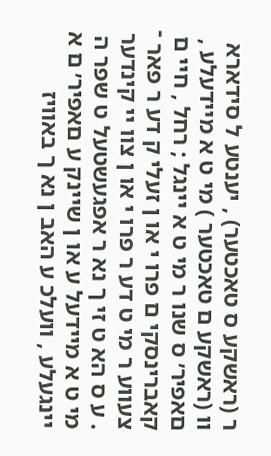ר (ראשקע ס טאכטער) , יענטע ל סידארא װ (ראשקע ם טאכטער ) מי ט א מײדעלע , םאפיר׳ ס שנו ר מי ט א ײנגל ; רחל , חײ ם קאברינסקי ם פרו י או ן זעלי ק דע ר פאר ־ צעװע ר מי ט דע ר פרו י או ן צװ ײ קינדער . ע ס הא ט זי ך נא ר אפגעשטעל ט שפר ה מי ט א מיידעל ע או ן שײנק ע םאפיר׳ ם א ײנגעלע , װעלכ ע האב ן נא ך באװיז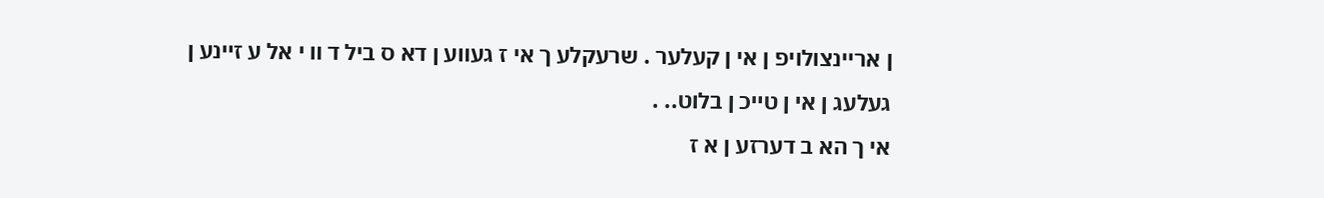ן ארײנצולויפ ן אי ן קעלער . שרעקלע ך אי ז געװע ן דא ס ביל ד װ י אל ע זײנע ן געלעג ן אי ן טײכ ן בלוט.. .
אי ך הא ב דערזע ן א ז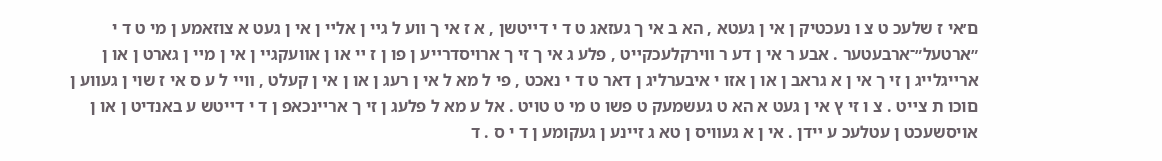ם׳אי ז שלעכ ט צ ו נעכטיק ן אי ן געטא , הא ב אי ך געזאג ט ד י דײטשן , א ז אי ך װע ל גײ ן אלײ ן אי ן געט א צוזאמע ן מי ט ד י ״ארטעל״־ארבעטער . אבע ר אי ן דע ר װירקלעכקײט , פלע ג אי ך זי ך ארויסדרײע ן פו ן ז ײ או ן אװעקגײ ן אי ן מײ ן גארט ן או ן ארײגלײג ן זי ך אי ן א גראב ן או ן אזו י איבערליג ן דאר ט ד י נאכט , פי ל מא ל אי ן רעג ן או ן אי ן קעלט , װײ ל ע ס אי ז שוי ן געװע ן םוכו ת צײט . צ ו זי ץ אי ן געט א הא ט געשמעק ט פשו ט מי ט טויט . אל ע מא ל פלעג ן זי ך ארײנכאפ ן ד י דײטש ע באנדיט ן או ן אויסשעכט ן עטלעכ ע ײדן . אי ן א געװיס ן טא ג זײנע ן געקומע ן ד י ס . ד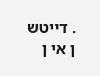. דײטש ן אי ן